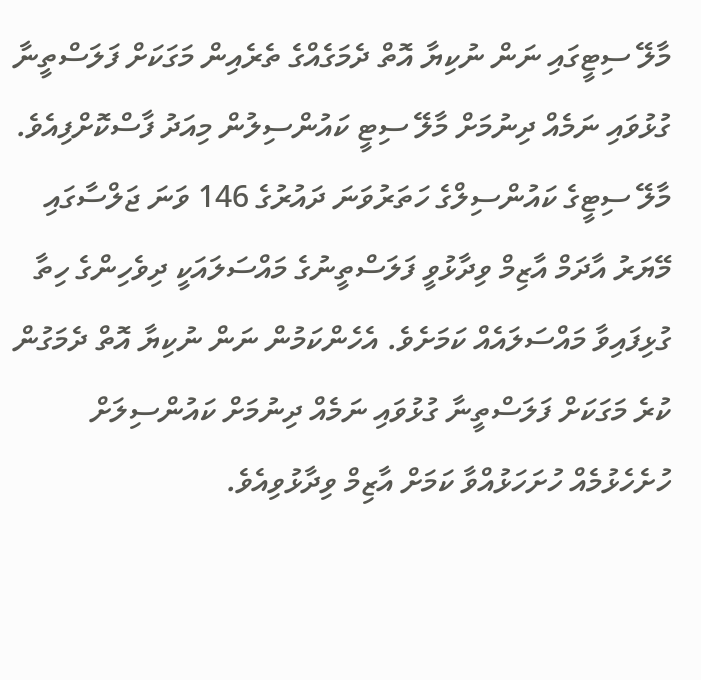މާލޭ ސިޓީގައި ނަން ނުކިޔާ އޮތް ދެމަގެއްގެ ތެރެއިން މަގަކަށް ފަލަސްތީނާ ގުޅުވައި ނަމެއް ދިނުމަށް މާލޭ ސިޓީ ކައުންސިލުން މިއަދު ފާސްކޮށްފިއެވެ.
މާލޭ ސިޓީގެ ކައުންސިލްގެ ހަތަރުވަނަ ދައުރުގެ 146 ވަނަ ޖަލްސާގައި މޭޔަރު އާދަމް އާޒިމް ވިދާޅުވީ ފަލަސްތީނުގެ މައްސަލައަކީ ދިވެހިންގެ ހިތާ ގުޅިފައިވާ މައްސަލައެއް ކަމަށެވެ. އެހެންކަމުން ނަން ނުކިޔާ އޮތް ދެމަގުން ކުރެ މަގަކަށް ފަލަސްތީނާ ގުޅުވައި ނަމެއް ދިނުމަށް ކައުންސިލަށް ހުށެހެޅުމެއް ހުށަހަޅުއްވާ ކަމަށް އާޒިމް ވިދާޅުވިއެވެ.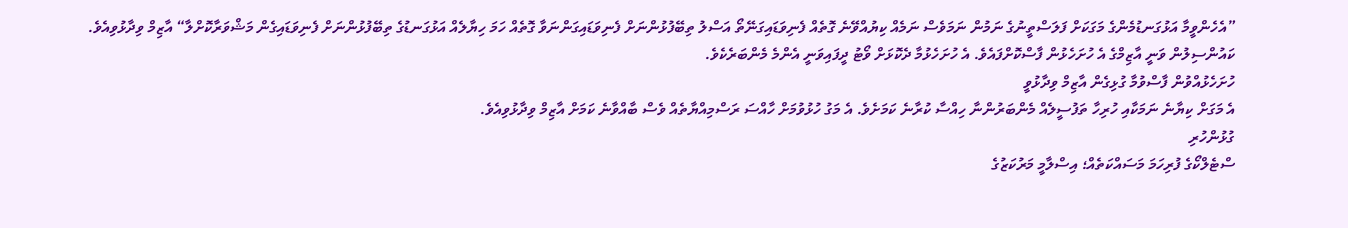”އެހެންވީމާ އަޅުގަނޑުމެންގެ މަގަކަށް ފަލަސްތީނުގެ ނަމުން ނަމަވެސް ނަމެއް ކިޔުއްވޭނެ ގޮތެއް ފެނިވަޑައިގަނޭތޯ އަސްލު ތިބޭފުޅުންނަށް ފެނިވަޑައިގަންނަވާ ގޮތެއް ހަމަ ހިޔާލެއް އަޅުގަނޑުގެ ތިބޭފުޅުންނަށް ފެނިވަޑައިގެން މަޝްވަރާކޮށްލާ“ އާޒިމް ވިދާޅުވިއެވެ.
ކައުންސިލުން ވަނީ އާޒިމްގެ އެ ހުށަހެޅުން ފާސްކޮށްފައެވެ. އެ ހުށަހެޅުމާ ދެކޮޅަށް ވޯޓު ދީފައިވަނީ އެންމެ މެންބަރެކެވެ.
ހުށަހެޅުއްވުން ފާސްވުމާ ގުޅިގެން އާޒިމް ވިދާޅުވީ
އެ މަގަށް ކިޔާނެ ނަމަކާއި ހުރިހާ ތަފުސީލެއް މެންބަރުންނާ ހިއްސާ ކުރާނެ ކަމަށެވެ. އެ މަގު ހުޅުވުމަށް ހާއްސަ ރަސްމިއްޔާތެއް ވެސް ބާއްވާނެ ކަމަށް އާޒިމް ވިދާޅުވިއެވެ.
ގުޅުންހުރި
ސްޓެލްކޯގެ ފުރިހަމަ މަސައްކަތެއް؛ އިސްލާމީ މަރުކަޒުގެ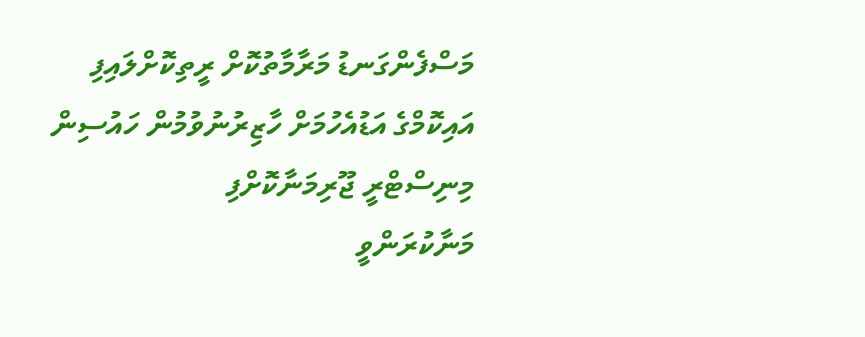މަސްފެންގަނޑު މަރާމާތުކޮށް ރީތިކޮށްލައިފި
އައިކޮމްގެ އަޑުއެހުމަށް ހާޒިރުނުވުމުން ހައުސިން މިނިސްޓްރީ ޖޫރިމަނާކޮށްފި
މަނާކުރަންވީ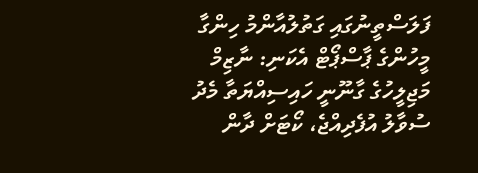ފަލަސްތީނުގައި ގަތުލުއާންމު ހިންގާ މީހުންގެ ޕާސްޕޯޓް އެކަނި: ނާޒިމް
މަޖިލީހުގެ ގާނޫނީ ހައިސިއްޔަތާ މެދު ސުވާލު އުފެދިއްޖެ، ކޯޓަށް ދާން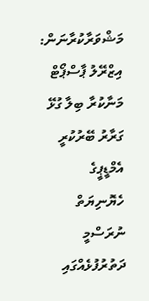މަޝްވަރާކުރާނަން:
އިޒްރޭލު ޕާސްޕޯޓް މަނާކުރާ ބިލާ ގުޅޭ ގަރާރު ބޭރުކުރީ އެމްޑީޕީގެ ހެޔޮނިޔަތް
ނުރަސްމީ ދަތުރުފުޅެއްގައި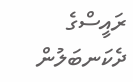ރައީސްގެ ދެކަނބަލުން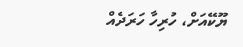ޔޫކޭއަށް، ހުރިހާ ހަރަދެއް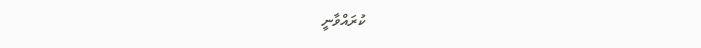ކުރައްވާނީ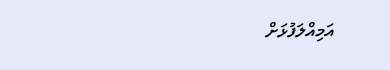އަމިއްލަފުޅަށް